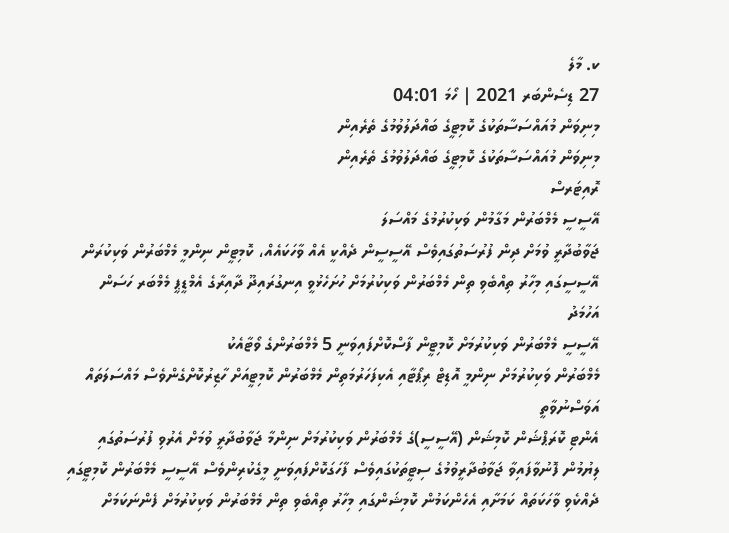ކ. މާލެ
27 ޑިސެންބަރ 2021 | ހޯމަ 04:01
މިނިވަން މުއައްސަސާތަކުގެ ކޮމިޓީގެ ބައްދަލުވުމުގެ ތެރެއިން
މިނިވަން މުއައްސަސާތަކުގެ ކޮމިޓީގެ ބައްދަލުވުމުގެ ތެރެއިން
ރޮއިޓަރސް
އޭސީސީ މެމްބަރުން މަގާމުން ވަކިކުރުމުގެ މައްސަލަ
ޖަވާބުދާރީ ވުމަށް ދިން ފުރުސަތުގައިވެސް އޭސީސީން ދެއްކީ އެއް ވާހަކައެއް، ކޮމިޓީން ނިންމީ މެމްބަރުން ވަކިކުރަން
އޭސީސީގައި މިހާރު ތިއްބެވި ތިން މެމްބަރުން ވަކިކުރުމަށް ހުށަހެޅުވީ އިނގުރައިދޫ ދާއިރާގެ އެމްޑީޕީ މެމްބަރ ހަސަން އަހުމަދު
އޭސީސީ މެމްބަރުން ވަކިކުރުމަށް ކޮމިޓީން ފާސްކޮށްފައިވަނީ 5 މެމްބަރުންގެ ވޯޓާއެކު
މެމްބަރުން ވަކިކުރުމަށް ނިންމީ އޮޑިޓް ރިޕޯޓާއި އެކިފަހަރުމަތިން މެމްބަރުން ކޮމިޓީއަށް ހާޒިރުކޮށްގެންވެސް މައްސަލަތައް އަވަސްނުވާތީ
އެންޓި ކޮރަޕްޝަން ކޮމިޝަން (އޭސީސީ)ގެ މެމްބަރުން ވަކިކުރުމަށް ނިންމާ ޖަވާބުދާރީ ވުމަށް އެރުވި ފުރުސަތުގައި ލިޔުމުން ފޮނުވާފައިވާ ޖަވާބުދާރީވުމުގެ ސިޓީތަކުގައިވެސް ފާހަގަކޮށްފައިވަނީ މީގެކުރިންވެސް އޭސީސީ މެމްބަރުން ކޮމިޓީގައި ދެއްކެވި ވާހަކަތައް ކަމަށާއި އެހެންކަމުން ކޮމިޝަންގައި މިހާރު ތިއްބެވި ތިން މެމްބަރުން ވަކިކުރުމަށް ފެންނަކަމަށް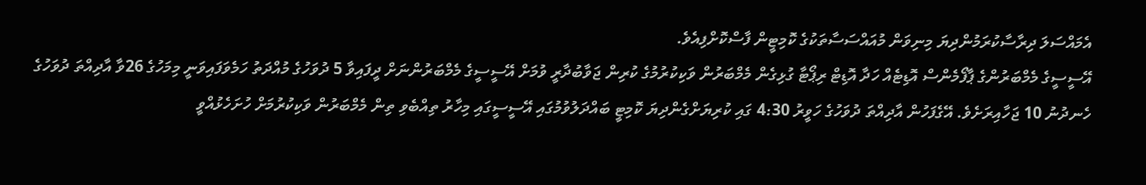އެމައްސަލަ ދިރާސާކުރަމުންދިޔަ މިނިވަން މުއައްސަސާތަކުގެ ކޮމިޓީން ފާސްކޮށްފިއެވެ.
އޭސީސީގެ މެމްބަރުންގެ ޕާފޯމެންސް އޮޑިޓެއް ހަދާ އޮޑިޓް ރިޕޯޓާ ގުޅިގެން މެމްބަރުން ވަކިކުރުމުގެ ކުރިން ޖަވާބުދާރީ ވުމަށް އޭސީސީގެ މެމްބަރުންނަށް ދީފައިވާ 5 ދުވަހުގެ މުއްދަތު ހަމެވަފައިވަނީ މިމަހުގެ 26ވާ އާދިއްތަ ދުވަހުގެ ހެނދުނު 10 ޖަހާއިރަށެވެ. އޭގެފަހުން އާދިއްތަ ދުވަހުގެ ހަވީރު 4:30 ގައި ކުރިޔަށްގެންދިޔަ ކޮމިޓީ ބައްދަލުވުމުގައި އޭސީސީގައި މިހާރު ތިއްބެވި ތިން މެމްބަރުން ވަކިކުރުމަށް ހުށަހެޅުއްވީ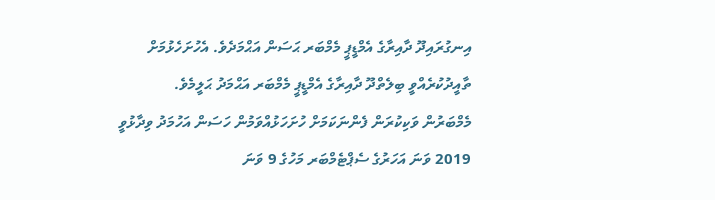އިނގުރައިދޫ ދާއިރާގެ އެމްޑީޕީ މެމްބަރ ޙަސަން އަޙްމަދެވެ. އެހުށަހެޅުމަށް ތާއީދުކުރެއްވީ ބިލެތްދޫ ދާއިރާގެ އެމްޑީޕީ މެމްބަރ އަޙްމަދު ޙަލީމެވެ.
މެމްބަރުން ވަކިކުރަން ފެންނަކަމަށް ހުށަހަޅުއްވަމުން ހަސަން އަހުމަދު ވިދާޅުވީ 2019 ވަނަ އަހަރުގެ ސެޕްޓެމްބަރ މަހުގެ 9 ވަނަ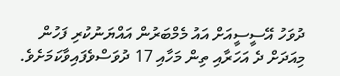ދުވަހު އޭސީސީއަށް އައު މެމްބަރުން އައްޔަނުކުރި ފަހުން މިއަދަށް ދެ އަހަރާއި ތިން މަހާއި 17 ދުވަސްވެފައިވާކަމަށެވެ.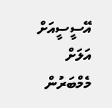އޭސީސީއަށް އަލަށް މެމްބަރުން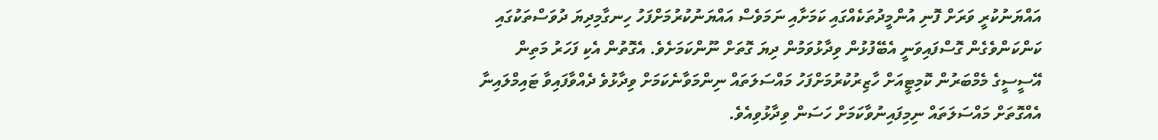އައްޔަނުކުރީ ވަރަށް ފޮނި އުންމީދުތަކެއްގައި ކަމަށާއި ނަމަވެސް އައްޔަނުކުރުމަށްފަހު ހިނގާމިދިޔަ ދުވަސްތަކުގައި ކަންކަންވެގެން ގޮސްފައިވަނީ އެބޭފުޅުން ވިދާޅުވަމުން ދިޔަ ގޮތަށް ނޫންކަމަށެވެ. އެގޮތުން އެކި ފަހަރު މަތިން އޭސީސީގެ މެމްބަރުން ކޮމިޓީއަށް ހާޒިރުކުރުމަށްފަހު މައްސަލަތައް ނިންމަވާނެކަމަށް ވިދާޅުވެ ދެއްވާފައިވާ ޓައިމްލައިނާ އެއްގޮތަށް މައްސަލަތައް ނިމިފައިނުވާކަމަށް ހަސަން ވިދާޅުވިއެވެ.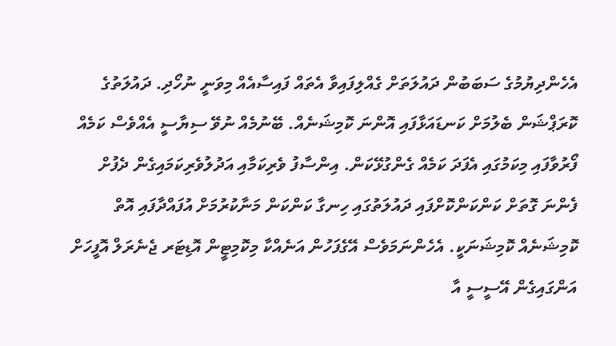އެހެންދިޔުމުގެ ސަބަބުން ދައުލަތަށް ގެއްލިފައިވާ އެތައް ފައިސާއެއް މިވަނީ ނުހޯދި. ދައުލަތުގެ ކޮރަޕްޝަން ބެލުމަށް ކަނޑައަޅާފައި އޮންނަ ކޮމިޝަނެއް. ބޭނުމެއް ނުވޭ ސިޔާސީ އެއްވެސް ކަމެއް ފޯރުވާފައި މިކަމުގައި އެފަދަ ކަމެއް ގެންގުޅޭކަން. އިންސާފު ވެރިކަމާއި އަދުލުވެރިކަމައިގެން ދެފުށް ފެންނަ ގޮތަށް ކަންކަންކޮށްފައި ދައުލަތުގައި ހިނގާ ކަންކަން މަނާކުރުމަށް އުފައްދާފައި އޮތް ކޮމިޝަނެއް ކޮމިޝަނަކީ. އެހެންނަމަވެސް އޭގެފަހުން އަނެއްކާ މިކޮމިޓީން އޮޑިޓަރ ޖެނެރަލް އޮފީހަށް އަންގައިގެން އޭސީސީ އާ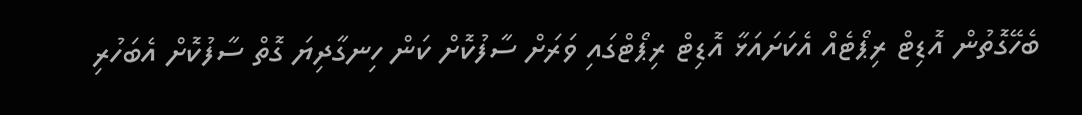ބެހޭގޮތުން އޮޑިޓް ރިޕޯޓެއް އެކަށައަޅާ އޮޑިޓް ރިޕޯޓްގައި ވަރަށް ސާފުކޮށް ކަން ހިނގާދިޔަ ގޮތް ސާފުކޮށް އެބަހުރި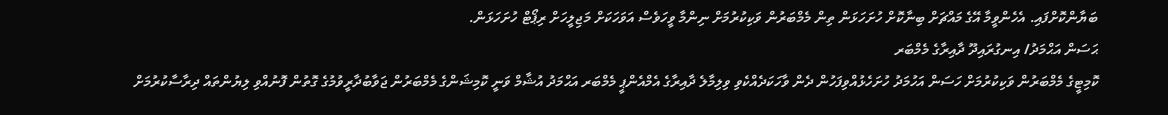ބަޔާންކޮށްފައި. އެހެންވީމާ އޭގެ މައްޗަށް ބިނާކޮށް ހުށަހަޅަން ތިން މެމްބަރުން ވަކިކުރުމަށް ނިންމާ ވީހަވެސް އަވަހަކަށް މަޖިލީހަށް ރިޕޯޓް ހުށަހަޅަން.
ޙަސަން އަޙްމަދު/ އިނގުރައިދޫ ދާއިރާގެ މެމްބަރ
ކޮމިޓީގެ މެމްބަރުން ވަކިކުރުމަށް ހަސަން އަހުމަދު ހުށަހެޅުއްވިފަހުން ދެން ވާހަކަދެއްކެވި ވިލިމާލެ ދާއިރާގެ އެމްއެންޕީ މެމްބަރ އަޙްމަދު އުޝާމް ވަނީ ކޮމިޝަންގެ މެމްބަރުން ޖަވާބުދާރީވުމުގެ ގޮތުން ފޮނުއްވި ލިޔުންތައް ދިރާސާކުރުމަށް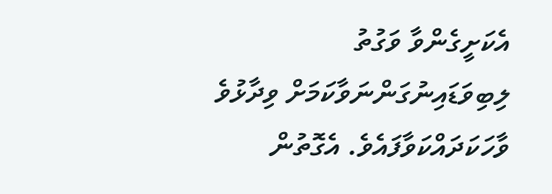އެކަށީގެންވާ ވަގުތު ލިބިވަޑައިނުގަންނަވާކަމަށް ވިދާޅުވެ ވާހަކަދައްކަވާފައެވެ. އެގޮތުން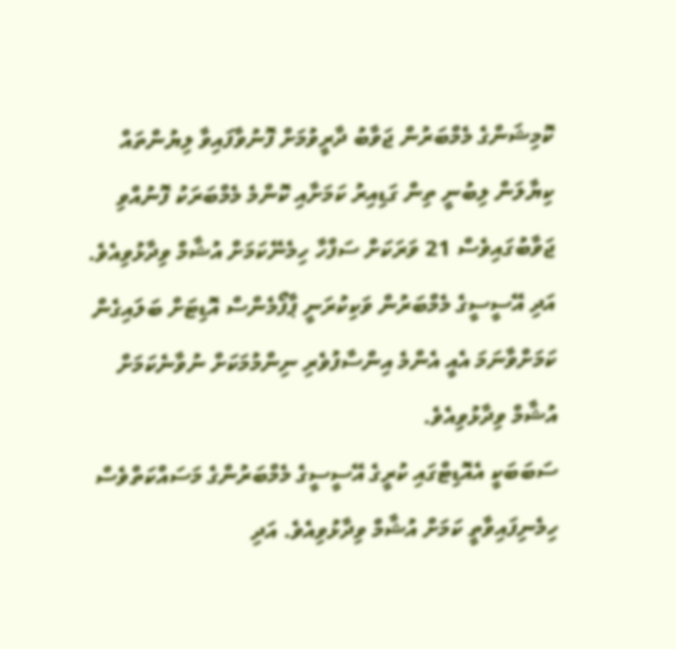ކޮމިޝަންގެ މެމްބަރުން ޖަވާބު ދާރީވުމަށް ފޮނުވާފައިވާ ލިޔުންތައް ކިޔާލަން ލިބުނީ ތިން ގަޑިއިރު ކަމަށާއި ކޮންމެ މެމްބަރަކު ފޮނުއްވި ޖަވާބުގައިވެސް 21 ވަރަކަށް ސަފްހާ ހިމެނޭކަމަށް އުޝާމް ވިދާޅުވިއެވެ. އަދި އޭސީސީގެ މެމްބަރުން ވަކިކުރަނީ ޕާފޯމެންސް އޮޑިޓަށް ބަލައިގެން ކަމަށްވާނަމަ އެއީ އެންމެ އިންސާފުވެރި ނިންމުމަކަށް ނުވާނެކަމަށް އުޝާމް ވިދާޅުވިއެވެ.
ސަބަބަކީ އެއޮޑިޓްގައި ކުރީގެ އޭސީސީގެ މެމްބަރުންގެ މަސައްކަތްވެސް ހިމެނިފައިވާތީ ކަމަށް އުޝާމް ވިދާޅުވިއެވެ. އަދި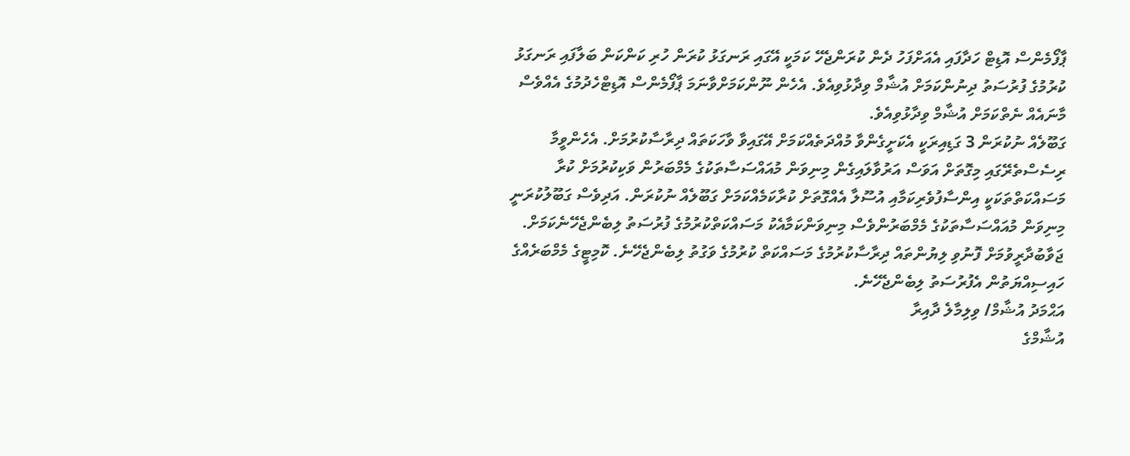ޕާފޯމެންސް އޮޑިޓް ހަދާފައި އެއަށްފަހު ދެން ކުރަންޖެހޭ ކަމަކީ އޭގައި ރަނގަޅު ކުރަން ހުރި ކަންކަން ބަލާފައި ރަނގަޅު ކުރުމުގެ ފުރުސަތު ދިނުންކަމަށް އުޝާމް ވިދާޅުވިއެވެ. އެހެން ނޫންކަމަށްވާނަމަ ޕާފޯމެންސް އޮޑިޓްހެދުމުގެ އެއްވެސް މާނައެއް ނެތްކަމަށް އުޝާމް ވިދާޅުވިއެވެ.
ގަބޫލެއް ނުކުރަން 3 ގަޑިއިރަކީ އެކަށީގެންވާ މުއްދަތެއްކަމަށް އޭގައިވާ ވާހަކަތައް ދިރާސާކުރުމަށް. އެހެންވީމާ ރިސެސްތެރޭގައި މިގޮތަށް އަވަސް އަރުވާލައިގެން މިނިވަން މުއައްސަސާތަކުގެ މެމްބަރުން ވަކިކުރުމަށް ކުރާ މަސައްކަތްތަކަކީ އިންސާފުވެރިކަމާއި އުސޫލާ އެއްގޮތަށް ކުރާކަމެއްކަމަށް ގަބޫލެއް ނުކުރަން. އަދިވެސް ގަބޫލުކުރަނީ މިނިވަން މުއައްސަސާތަކުގެ މެމްބަރުންވެސް މިނިވަންކަމާއެކު މަސައްކަތްކުރުމުގެ ފުރުސަތު ލިބެންޖެހޭނެކަމަށް. ޖަވާބުދާރީވުމަށް ފޮނުވި ލިޔުންތައް ދިރާސާކުރުމުގެ މަސައްކަތް ކުރުމުގެ ވަގުތު ލިބެންޖެހޭނެ. ކޮމިޓީގެ މެމްބަރެއްގެ ހައިސިއްޔަތުން އެފުރުސަތު ލިބެންޖެހޭނެ.
އަޙްމަދު އުޝާމް/ ވިލިމާލެ ދާއިރާ
އުޝާމްގެ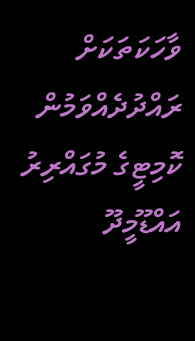ވާހަކަތަކަށް ރައްދުދެއްވަމުން ކޮމިޓީގެ މުގައްރިރު އައްޑޫމީދޫ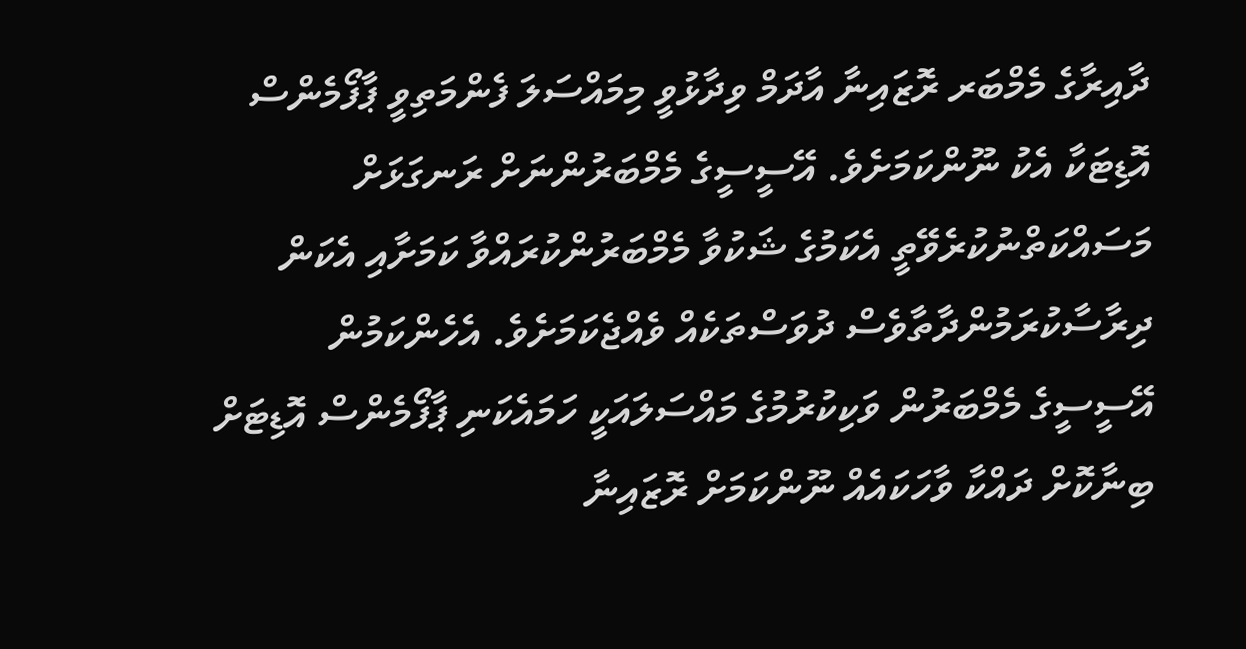ދާއިރާގެ މެމްބަރ ރޮޒައިނާ އާދަމް ވިދާޅުވީ މިމައްސަލަ ފެންމަތިވީ ޕާފޯމެންސް އޮޑިޓަކާ އެކު ނޫންކަމަށެވެ. އޭސީސީގެ މެމްބަރުންނަށް ރަނގަޅަށް މަސައްކަތްނުކުރެވޭތީ އެކަމުގެ ޝަކުވާ މެމްބަރުންކުރައްވާ ކަމަށާއި އެކަން ދިރާސާކުރަމުންދާތާވެސް ދުވަސްތަކެއް ވެއްޖެކަމަށެވެ. އެހެންކަމުން އޭސީސީގެ މެމްބަރުން ވަކިކުރުމުގެ މައްސަލައަކީ ހަމައެކަނި ޕާފޯމެންސް އޮޑިޓަށް ބިނާކޮށް ދައްކާ ވާހަކައެއް ނޫންކަމަށް ރޮޒައިނާ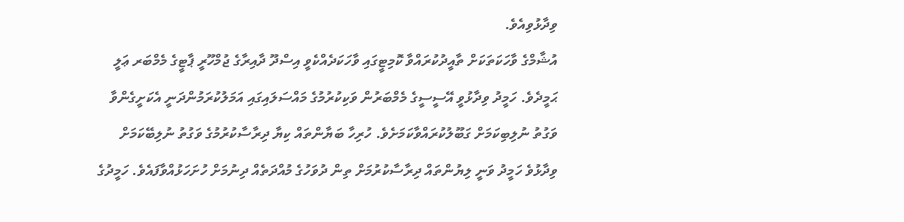ވިދާޅުވިއެވެ.
އުޝާމްގެ ވާހަކަތަކަށް ތާއީދުކުރައްވާ ކޮމިޓީގައި ވާހަކަދެއްކެވީ އިސްދޫ ދާއިރާގެ ޖުމްހޫރީ ޕާޓީގެ މެމްބަރ ޢަލީ ޙަމީދެވެ. ހަމީދު ވިދާޅުވީ އޭސީސީގެ މެމްބަރުން ވަކިކުރުމުގެ މައްސަލައިގައި އަމަލުކުރަމުންދަނީ އެކަށީގެންވާ ވަގުތު ނުލިބިކަމަށް ގަބޫލުކުރައްވާކަމަށެވެ. ހުރިހާ ބަޔާންތައް ކިޔާ ދިރާސާކުރުމުގެ ވަގުތު ނުލިބޭކަމަށް ވިދާޅުވެ ހަމީދު ވަނީ ލިޔުންތައް ދިރާސާކުރުމަށް ތިން ދުވަހުގެ މުއްދަތެއް ދިނުމަށް ހުށަހަޅުއްވާފައެވެ. ހަމީދުގެ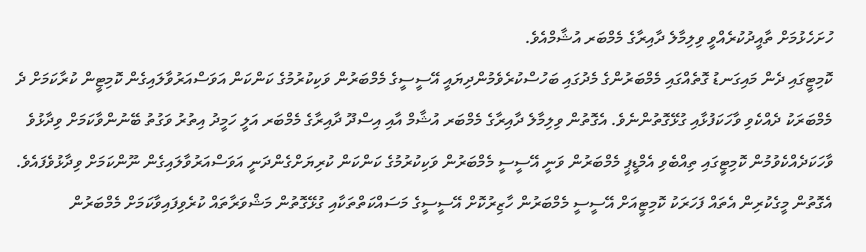ހުށަހެޅުމަށް ތާއީދުކުރެއްވީ ވިލިމާލެ ދާއިރާގެ މެމްބަރ އުޝާމްއެވެ.
ކޮމިޓީގައި ދެން މައިގަނޑު ގޮތެއްގައި މެމްބަރުންގެ މެދުގައި ބަހުސްކުރެވެމުންދިޔައީ އޭސީސީގެ މެމްބަރުން ވަކިކުރުމުގެ ކަންކަން އަވަސްއަރުވާލައިގެން ކޮމިޓީން ކުރާކަމަށް ދެ މެމްބަރަކު ދެއްކެވި ވާހަކަފުޅާއި ގުޅޭގޮތުންނެވެ. އެގޮތުން ވިލިމާލެ ދާއިރާގެ މެމްބަރ އުޝާމް އާއި އިސްދޫ ދާއިރާގެ މެމްބަރ އަލީ ހަމީދު އިތުރު ވަގުތު ބޭނުންވާކަމަށް ވިދާޅުވެ ވާހަކަދެއްކެވުމުން ކޮމިޓީގައި ތިއްބެވި އެމްޑީޕީ މެމްބަރުން ވަނީ އޭސީސީ މެމްބަރުން ވަކިކުރުމުގެ ކަންކަން ކުރިޔަށްގެންދަނީ އަވަސްއަރުވާލައިގެން ނޫންކަމަށް ވިދާޅުވެފައެވެ.
އެގޮތުން މީގެކުރިން އެތައް ފަހަރަކު ކޮމިޓީއަށް އޭސީސީ މެމްބަރުން ހާޒިރުކޮށް އޭސީސީގެ މަސައްކަތްތަކާއި ގުޅޭގޮތުން މަޝްވަރާތައް ކުރެވިފައިވާކަމަށް މެމްބަރުން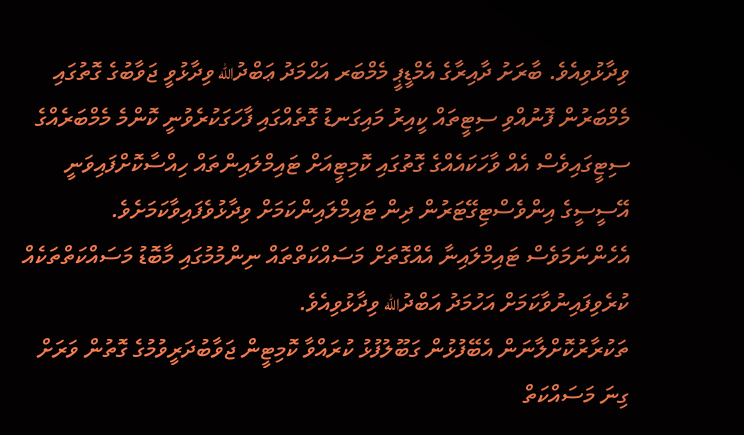ވިދާޅުވިއެވެ. ބާރަށު ދާއިރާގެ އެމްޑީޕީ މެމްބަރ އަޙްމަދު ޢަބްދުالله ވިދާޅުވީ ޖަވާބުގެ ގޮތުގައި މެމްބަރުން ފޮނުއްވި ސިޓީތައް ކީއިރު މައިގަނޑު ގޮތެއްގައި ފާހަގަކުރެވުނީ ކޮންމެ މެމްބަރެއްގެ ސިޓީގައިވެސް އެއް ވާހަކައެއްގެ ގޮތުގައި ކޮމިޓީއަށް ޓައިމްލައިންތައް ހިއްސާކޮށްފައިވަނީ އޭސީސީގެ އިންވެސްޓިގޭޓަރުން ދިން ޓައިމްލައިންކަމަށް ވިދާޅުވެފައިވާކަމަށެވެ. އެހެންނަމަވެސް ޓައިމްލައިނާ އެއްގޮތަށް މަސައްކަތްތައް ނިންމުމުގައި މާބޮޑު މަސައްކަތްތަކެއް ކުރެވިފައިނުވާކަމަށް އަހުމަދު އަބްދުالله ވިދާޅުވިއެވެ.
ތަކުރާރުކޮށްލާނަން އެބޭފުޅުން ގަބޫލުފުޅު ކުރައްވާ ކޮމިޓީން ޖަވާބުދަރީވުމުގެ ގޮތުން ވަރަށް ގިނަ މަސައްކަތް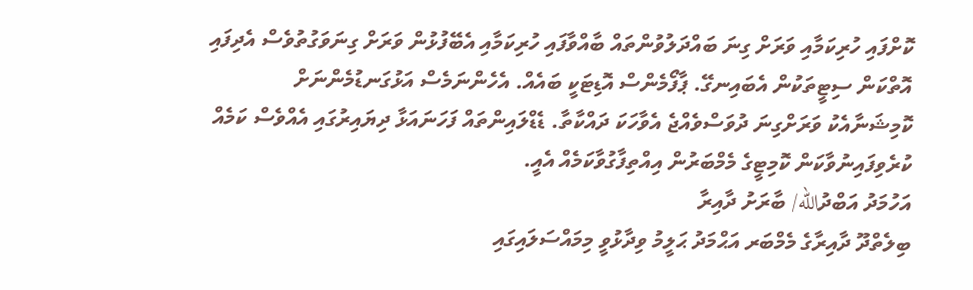ކޮށްފައި ހުރިކަމާއި ވަރަށް ގިނަ ބައްދަލުވުންތައް ބާއްވާފައި ހުރިކަމާއި އެބޭފުޅުން ވަރަށް ގިނަވަގުތުވެސް އެދިފައި އޮތްކަން ސިޓީތަކުން އެބައިނގޭ. ޕާފޯމެންސް އޮޑިޓަކީ ބައެއް. އެހެންނަމެސް އަޅުގަނޑުމެންނަށް ކޮމިޝަނާއެކު ވަރަށްގިނަ ދުވަސްވެއްޖެ އެވާހަކަ ދައްކާތާ. ޑެޑްލައިންތައް ފަހަނައަޅާ ދިޔައިރުގައި އެއްވެސް ކަމެއް ކުރެވިފައިނުވާކަން ކޮމިޓީގެ މެމްބަރުން އިއްތިފާގުވާކަމެއް އެއީ.
އަހުމަދު އަބްދުالله/ ބާރަށު ދާއިރާ
ބިލެތްދޫ ދާއިރާގެ މެމްބަރ އަޙްމަދު ޙަލީމު ވިދާޅުވީ މިމައްސަލައިގައި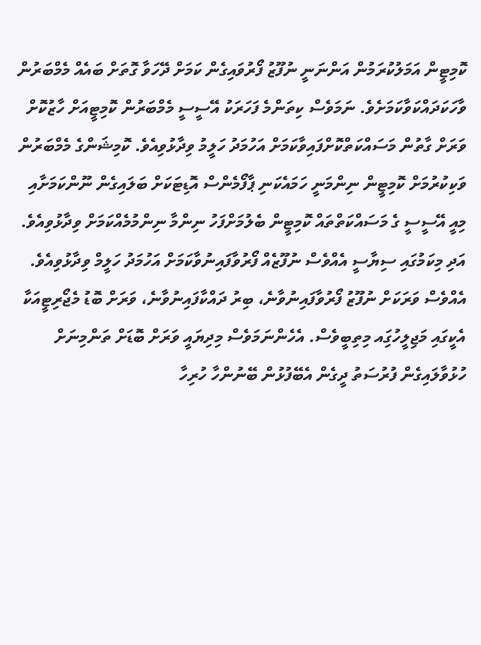ކޮމިޓީން އަމަލުކުރަމުން އަންނަނީ ނުފޫޒު ފޯރުވައިގެން ކަމަށް ދޭހަވާ ގޮތަށް ބައެއް މެމްބަރުން ވާހަކަދައްކަވާކަމަށެވެ. ނަމަވެސް ކިތަންމެ ފަހަރަކު އޭސީސީ މެމްބަރުން ކޮމިޓީއަށް ހާޒުކޮށް ވަރަށް ގާތުން މަސައްކަތްކޮށްފައިވާކަމަށް އަހުމަދު ހަލީމު ވިދާޅުވިއެވެ. ކޮމިޝަންގެ މެމްބަރުން ވަކިކުރުމަށް ކޮމިޓީން ނިންމަނީ ހަމައެކަނި ޕާފޯމެންސް އޮޑިޓަކަށް ބަލައިގެން ނޫންކަމަށާއި މިއީ އޭސީސީ ގެ މަސައްކަތްތައް ކޮމިޓީން ބެލުމަށްފަހު ނިންމާ ނިންމުމެއްކަމަށް ވިދާޅުވިއެވެ. އަދި މިކަމުގައި ސިޔާސީ އެއްވެސް ނުފޫޒެއް ފޯރުވާފައިނުވާކަމަށް އަހުމަދު ހަލީމް ވިދާޅުވިއެވެ.
އެއްވެސް ވަރަކަށް ނުފޫޒު ފޯރުވާފައިނުވާނެ، ބިރު ދައްކާފައިނުވާނެ، ވަރަށް ބޮޑު މެޖޯރިޓީއަކާ އެކީގައި މަޖިލީހުގަިއ މިތިބީވެސް. އެހެންނަމަވެސް މިދިޔައީ ވަރަށް ބޮޑަށް ތަންމިނަށް ހުޅުވާލައިގެން ފުރުސަތު ދީގެން އެބޭފުޅުން ބޭނުންހާ ހުރިހާ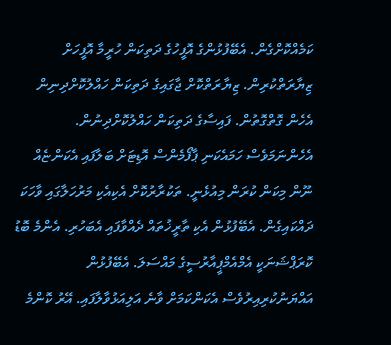ކަމެއްކޮށްގެން. އެބޭފުޅުންގެ އޮފީހުގެ ދަތިކަން ހުރީމާ އޮފީހަށް ޒިޔާރަތްކުރިން. ޒިޔާރަތްކޮށް ޖާގައިގެ ދަތިކަން ހައްލުކޮށްދިނިން އެހެން ގޮތްގޮތުން. ފައިސާގެ ދަތިކަން ހައްލުކޮށްދިނުން. އެހެންނަމަވެސް ހަމައެކަނި ޕާފޯމެންސް އޮޑިޓަށް ބަލާފައި އެކަންޏެއް ނޫން މިކަން ކުރަން މިއުޅެނީ. ތަކުރާރުކޮށް އެކިއެކި މަރުހަލާގައި ވާހަކަ ދައްކައިގެން. އެބޭފުޅުން އެކި ތާރީޚުތައް ދެއްވާފައި އެބަހުރި. އެންމެ ބޮޑު ކޮރަޕްޝަނަކީ އެމްއެމްޕީއާރުސީގެ މައްސަލަ. އެބޭފުޅުން އައްޔަނުކުރިއިރުވެސް އެކަންކަމަށް ވާނެ އަލިއަޅުވާލާފައި. އޭރު ކޮންމެ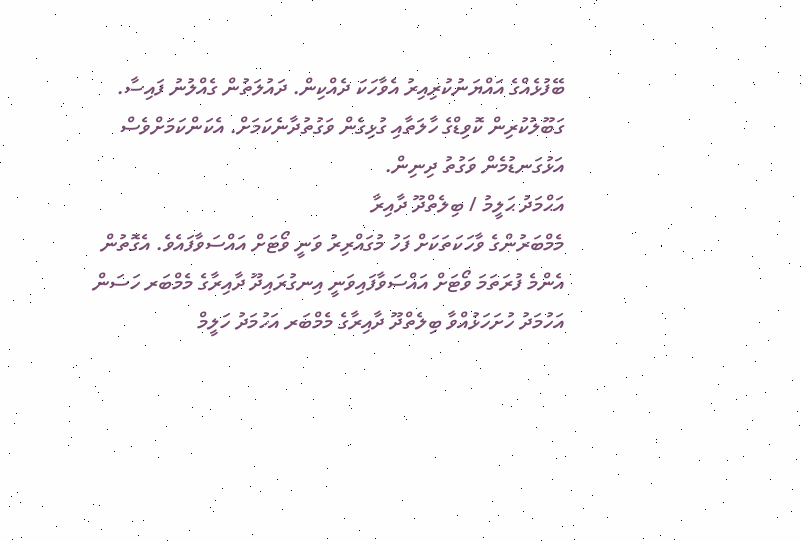ބޭފުޅެއްގެ އައްޔަނުކުރިއިރު އެވާހަކަ ދެއްކިން. ދައުލަތުން ގެއްލުނު ފައިސާ. ގަބޫލުކުރިން ކޮވިޑްގެ ހާލަތާއި ގުޅިގެން ވަގުތުދާނެކަމަށް. އެކަންކަމަށްވެސް އަޅުގަނޑުމެން ވަގުތު ދިނިން.
އަޙްމަދު ޙަލީމު / ބިލެތްދޫ ދާއިރާ
މެމްބަރުންގެ ވާހަކަތަކަށް ފަހު މުގައްރިރު ވަނީ ވޯޓަށް އައްސަވާފައެވެ. އެގޮތުން އެންމެ ފުރަތަމަ ވޯޓަށް އައްސަވާފައިވަނީ އިނގުރައިދޫ ދާއިރާގެ މެމްބަރ ހަސަން އަހުމަދު ހުށަހަޅުއްވާ ބިލެތްދޫ ދާއިރާގެ މެމްބަރ އަހުމަދު ހަލީމް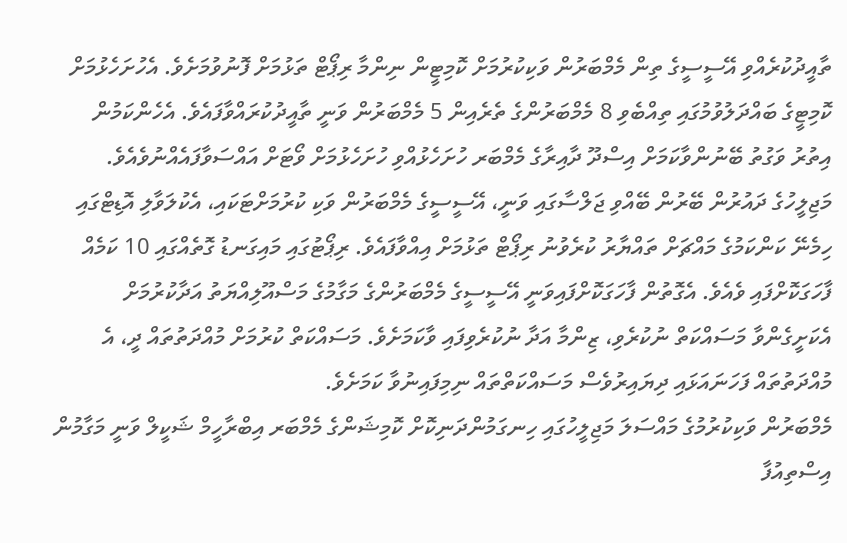ތާއީދުކުރެއްވި އޭސީސީގެ ތިން މެމްބަރުން ވަކިކުރުމަށް ކޮމިޓީން ނިންމާ ރިޕޯޓް ތަޅުމަށް ފޮނުވުމަށެވެ. އެހުށަހެޅުމަށް ކޮމިޓީގެ ބައްދަލުވުމުގައި ތިއްބެވި 8 މެމްބަރުންގެ ތެރެއިން 5 މެމްބަރުން ވަނީ ތާއީދުކުރައްވާފައެވެ. އެހެންކަމުން އިތުރު ވަގުތު ބޭނުންވާކަމަށް އިސްދޫ ދާއިރާގެ މެމްބަރ ހުށަހެޅުއްވި ހުށަހެޅުމަށް ވޯޓަށް އައްސަވާފައެއްނުވެއެވެ.
މަޖިލީހުގެ ދައުރުން ބޭރުން ބޭއްވި ޖަލްސާގައި ވަނީ، އޭސީސީގެ މެމްބަރުން ވަކި ކުރުމަށްޓަކައި، އެކުލަވާލި އޮޑިޓްގައި ހިމެނޭ ކަންކަމުގެ މައްޗަށް ތައްޔާރު ކުރެވުނު ރިޕޯޓް ތަޅުމަށް އިއްވާފައެވެ. ރިޕޯޓުގައި މައިގަނޑު ގޮތެއްގައި 10 ކަމެއް ފާހަގަކޮށްފައި ވެއެވެ. އެގޮތުން ފާހަގަކޮށްފައިވަނީ އޭސީސީގެ މެމްބަރުންގެ މަގާމުގެ މަސްއޫލިއްޔަތު އަދާކުރުމަށް އެކަށީގެންވާ މަސައްކަތް ނުކުރެވި، ޒިންމާ އަދާ ނުކުރެވިފައި ވާކަމަށެވެ. މަސައްކަތް ކުރުމަށް މުއްދަތުތައް ދީ، އެ މުއްދަތުތައް ފަހަނައަޅައި ދިޔައިރުވެސް މަސައްކަތްތައް ނިމިފައިނުވާ ކަމަށެވެ.
މެމްބަރުން ވަކިކުރުމުގެ މައްސަލަ މަޖިލީހުގައި ހިނގަމުންދަނިކޮށް ކޮމިޝަންގެ މެމްބަރ އިބްރާހީމް ޝަކީލް ވަނީ މަގާމުން އިސްތިއުފާ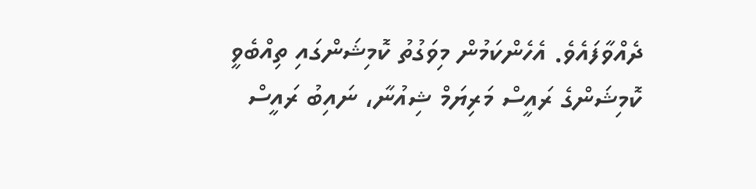ދެއްވާފައެވެ. އެހެންކަމުން މިވަގުތު ކޮމިޝަންގައި ތިއްބެވީ ކޮމިޝަންގެ ރައީސް މަރިޔަމް ޝިއުނާ، ނައިބު ރައީސް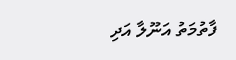ފާތުމަތު އަނޫލާ އަދި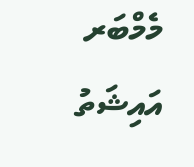މެމްބަރ އައިޝަތު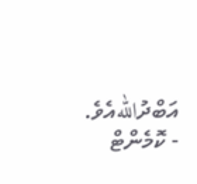އަބްދުاللهއެވެ.
- ކޮމެންޓް